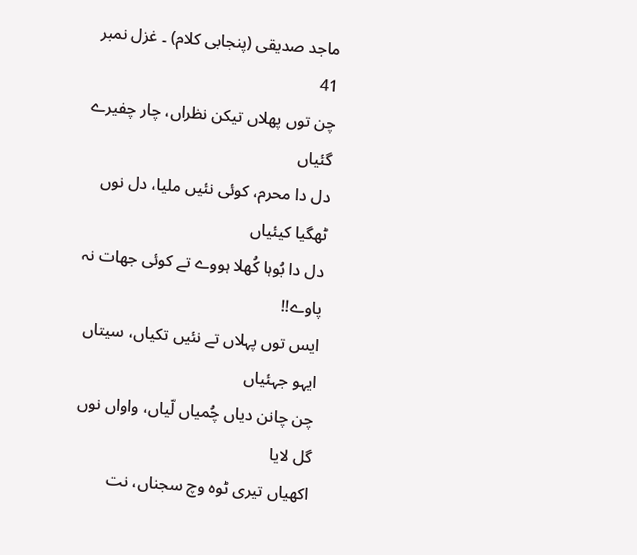ماجد صدیقی (پنجابی کلام) ۔ غزل نمبر 41
چن توں پھلاں تیکن نظراں، چار چفیرے گئیاں
دل دا محرم، کوئی نئیں ملیا، دل نوں ٹھگیا کیئیاں
دل دا بُوہا کُھلا ہووے تے کوئی جھات نہ پاوے!!
ایس توں پہلاں تے نئیں تکیاں، سیتاں ایہو جہئیاں
چن چانن دیاں چُمیاں لّیاں، واواں نوں گل لایا
اکھیاں تیری ٹوہ وچ سجناں، نت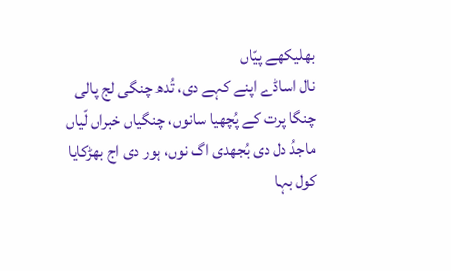بھلیکھے پیّاں
نال اساڈے اپنے کہے دی، تُدھ چنگی لج پالی
چنگا پرت کے پُچھیا سانوں، چنگیاں خبراں لّیاں
ماجدُ دل دی بُجھدی اگ نوں، ہور دی اج بھڑکایا
کول بہا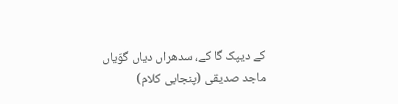کے دیپک گا کے، سدھراں دیاں گوّیاں
ماجد صدیقی (پنجابی کلام)